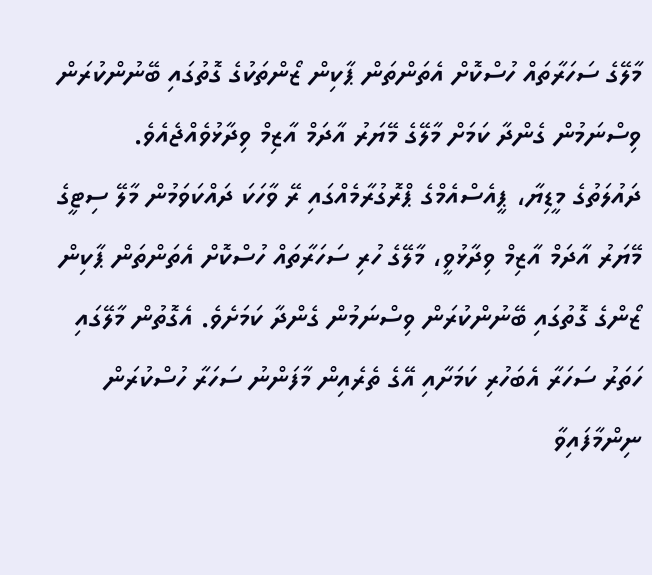މާލޭގެ ސަހަރާތައް ހުސްކޮށް އެތަންތަން ޕާކިން ޒޯންތަކުގެ ގޮތުގައި ބޭނުންކުރަން ވިސްނަމުން ގެންދާ ކަމަށް މާލޭގެ މޭޔަރު އާދަމް އާޒިމް ވިދާޅުވެއްޖެއެވެ.
ދައުލަތުގެ މީޑިޔާ، ޕީއެސްއެމްގެ ޕްރޮގުރާމެއްގައި ރޭ ވާހަކަ ދައްކަވަމުން މާލޭ ސިޓީގެ މޭޔަރު އާދަމް އާޒިމް ވިދާޅުވީ، މާލޭގެ ހުރި ސަހަރާތައް ހުސްކޮށް އެތަންތަން ޕާކިން ޒޯންގެ ގޮތުގައި ބޭނުންކުރަން ވިސްނަމުން ގެންދާ ކަމަށެވެ. އެގޮތުން މާލޭގައި ހަތަރު ސަހަރާ އެބަހުރި ކަމަށާއި އޭގެ ތެރެއިން މާފަންނު ސަހަރާ ހުސްކުރަން ނިންމާފައިވާ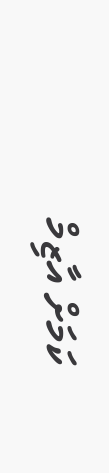ކަމަށް އާޒިމް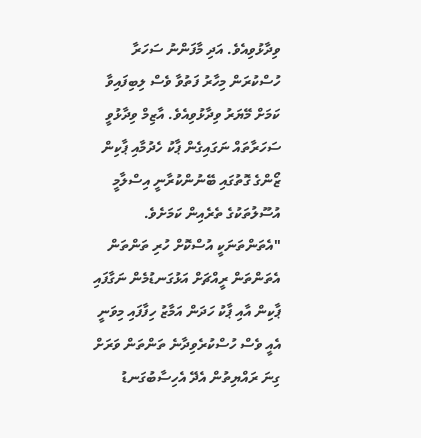ވިދާޅުވިއެވެ. އަދި މާފަންނު ސަހަރާ ހުސްކުރަން މިހާރު ފަތުވާ ވެސް ލިބިފައިވާ ކަމަށް މޭޔަރު ވިދާޅުވިއެވެ. އާޒިމް ވިދާޅުވީ ސަހަރާތައް ނަގައިގެން ޕާކު ހެދުމާއި ޕާކިން ޒޯންގެ ގޮތުގައި ބޭނުންކުރާނީ އިސްލާމީ އުސޫލުތަކުގެ ތެރެއިން ކަމަށެވެ.
"އެތަންތަނަކީ އުސްކޮށް ހުރި ތަންތަން އެތަންތަން ރީއްޗަށް އަޅުގަނޑުމެން ނަގާފައި ޕާކިން އާއި ޕާކު ހަދަން އަމާޒު ހިފާފައި މިވަނީ އެއީ ވެސް ހުސްކުރެވިދާނެ ތަންތަން ވަރަށް ގިނަ ރައްޔިތުން އެދޭ އެހިސާބުގަނޑު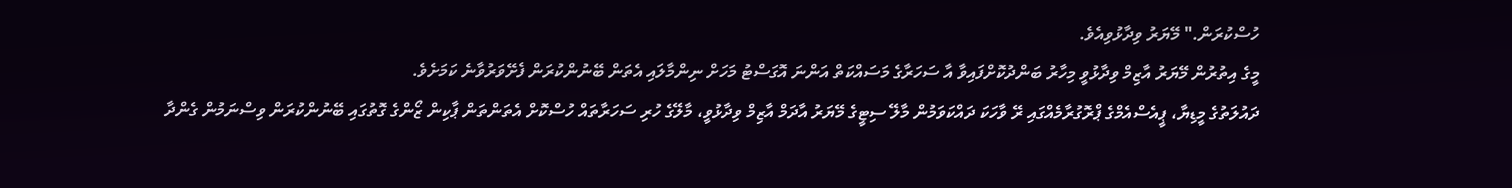ހުސްކުރަން." މޭޔަރު ވިދާޅުވިއެވެ.
މީގެ އިތުރުން މޭޔަރު އާޒިމް ވިދާޅުވީ މިހާރު ބަންދުކޮށްފައިވާ އާ ސަހަރާގެ މަސައްކަތް އަންނަ އޮގަސްޓު މަހަށް ނިންމާލައި އެތަން ބޭނުންކުރަން ފެށޭވަރުވާނެ ކަމަށެވެ.
ދައުލަތުގެ މީޑިޔާ، ޕީއެސްއެމްގެ ޕްރޮގުރާމެއްގައި ރޭ ވާހަކަ ދައްކަވަމުން މާލޭ ސިޓީގެ މޭޔަރު އާދަމް އާޒިމް ވިދާޅުވީ، މާލޭގެ ހުރި ސަހަރާތައް ހުސްކޮށް އެތަންތަން ޕާކިން ޒޯންގެ ގޮތުގައި ބޭނުންކުރަން ވިސްނަމުން ގެންދާ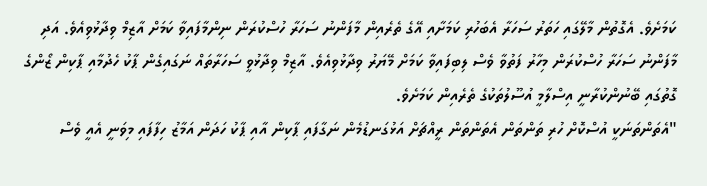ކަމަށެވެ. އެގޮތުން މާލޭގައި ހަތަރު ސަހަރާ އެބަހުރި ކަމަށާއި އޭގެ ތެރެއިން މާފަންނު ސަހަރާ ހުސްކުރަން ނިންމާފައިވާ ކަމަށް އާޒިމް ވިދާޅުވިއެވެ. އަދި މާފަންނު ސަހަރާ ހުސްކުރަން މިހާރު ފަތުވާ ވެސް ލިބިފައިވާ ކަމަށް މޭޔަރު ވިދާޅުވިއެވެ. އާޒިމް ވިދާޅުވީ ސަހަރާތައް ނަގައިގެން ޕާކު ހެދުމާއި ޕާކިން ޒޯންގެ ގޮތުގައި ބޭނުންކުރާނީ އިސްލާމީ އުސޫލުތަކުގެ ތެރެއިން ކަމަށެވެ.
"އެތަންތަނަކީ އުސްކޮށް ހުރި ތަންތަން އެތަންތަން ރީއްޗަށް އަޅުގަނޑުމެން ނަގާފައި ޕާކިން އާއި ޕާކު ހަދަން އަމާޒު ހިފާފައި މިވަނީ އެއީ ވެސް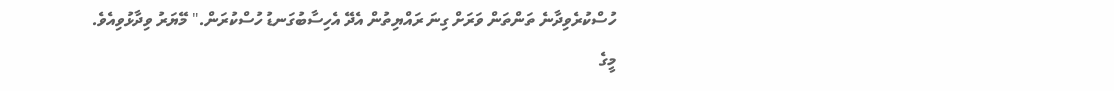ހުސްކުރެވިދާނެ ތަންތަން ވަރަށް ގިނަ ރައްޔިތުން އެދޭ އެހިސާބުގަނޑު ހުސްކުރަން." މޭޔަރު ވިދާޅުވިއެވެ.
މީގެ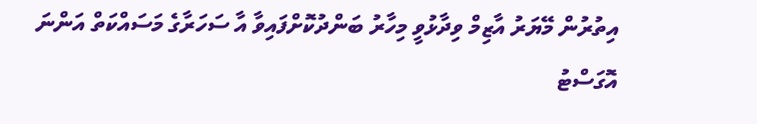އިތުރުން މޭޔަރު އާޒިމް ވިދާޅުވީ މިހާރު ބަންދުކޮށްފައިވާ އާ ސަހަރާގެ މަސައްކަތް އަންނަ އޮގަސްޓު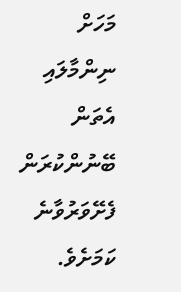މަހަށް ނިންމާލައި އެތަން ބޭނުންކުރަން ފެށޭވަރުވާނެ ކަމަށެވެ.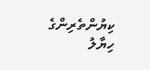ކިޔުންތެރިންގެ ހިޔާލު